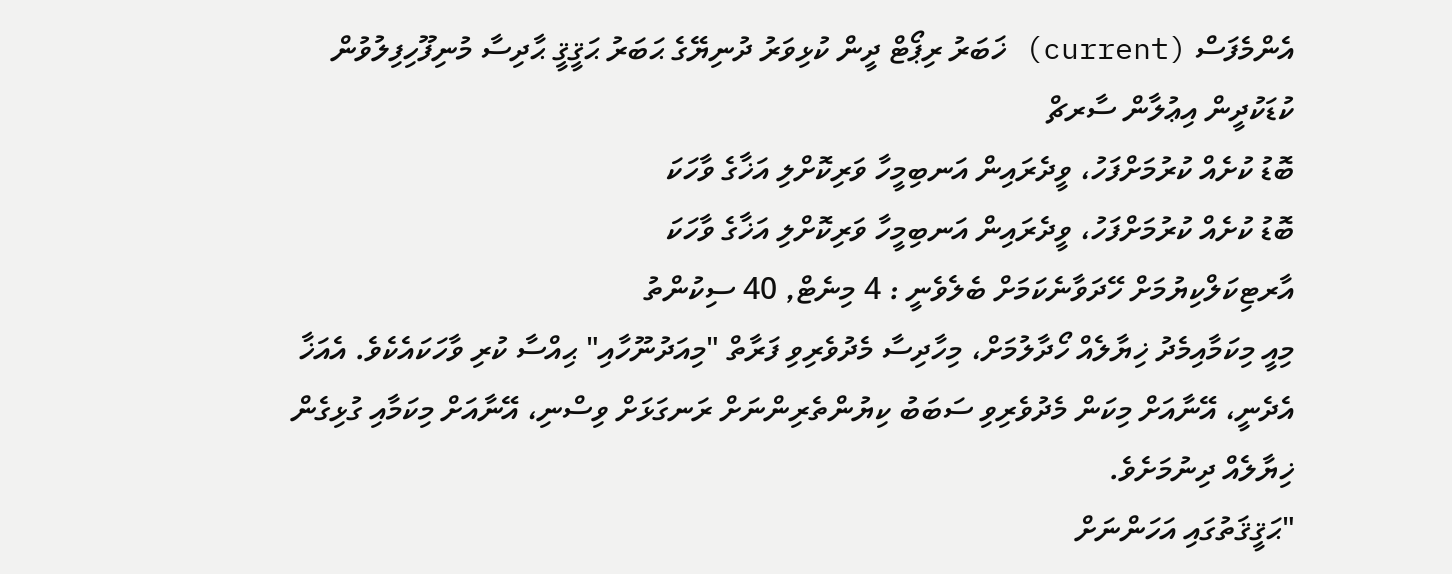އެންމެފަސް (current) ޚަބަރު ރިޕޯޓް ދީން ކުޅިވަރު ދުނިޔޭގެ ޙަބަރު ޙަޤީޤީ ޙާދިސާ މުނިފޫހިފިލުވުން ކުޑަކުދީން އިޢުލާން ސާރޗް
ބޮޑު ކުށެއް ކުރުމަށްފަހު، ވީދެރައިން އަނބިމީހާ ވަރިކޮށްލި އަޚާގެ ވާހަކަ
ބޮޑު ކުށެއް ކުރުމަށްފަހު، ވީދެރައިން އަނބިމީހާ ވަރިކޮށްލި އަޚާގެ ވާހަކަ
އާރޓިކަލްކިޔުމަށް ހޭދަވާނެކަމަށް ބެލެވެނީ : 4 މިނެޓް, 40 ސިކުންތު
މިއީ މިކަމާއިމެދު ޚިޔާލެއް ހޯދާލުމަށް، މިހާދިސާ މެދުވެރިވި ފަރާތް "މިއަދުނޫހާއި" ޙިއްސާ ކުރި ވާހަކައެކެވެ. އެއަޚާ އެދެނީ، އޭނާއަށް މިކަން މެދުވެރިވި ސަބަބު ކިޔުންތެރިންނަށް ރަނގަޅަށް ވިސްނި، އޭނާއަށް މިކަމާއި ގުޅިގެން ޚިޔާލެއް ދިނުމަށެވެ.
"ޙަޤީޤަތުގައި އަހަންނަށް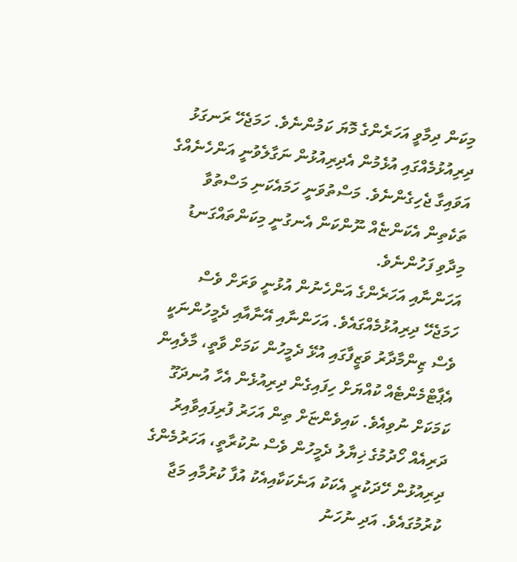މިކަން ދިމާވީ އަހަރެންގެ މޮޔަ ކަމުންނެވެ. ހަމަޖެހޭ ރަނގަޅު ދިރިއުޅުމެއްގައި އުޅެމުން އެދިރިއުޅުން ނަގާލެވުނީ އަންހެނެއްގެ އަވައިގާ ޖެހިގެންނެވެ. މަސްތުވަނީ ހަމައެކަނި މަސްތުވާ ތަކެތިން އެކަންޏެއް ނޫންކަން އެނގުނީ މިކަންތައްގަނޑު މިދާވި ފަހުންނެވެ.
އަހަންނާއި އަހަރެންގެ އަންހެނުން އުޅުނީ ވަރަށް ވެސް ހަމަޖެހޭ ދިރިއުޅުމެއްގައެވެ. އަހަންނާއި އޭނާއާއި ދެމީހުންނަކީ ވެސް ޒިންމާދާރު ވަޒީފާގައި އުޅޭ ދެމީހުން ކަމަށް ވާތީ، މާލެއިން އެޕާޓްމެންޓެއް ކުއްޔަށް ހިފައިގެން ދިރިއުޅެން އެހާ އުނދަގޫ ކަމަކަށް ނުވިއެވެ. ކައިވެންޏަށް ތިން އަހަރު ފުރިފައިވާއިރު ދަރިއެއް ހޯދުމުގެ ޚިޔާލު ދެމީހުން ވެސް ނުކުރާތީ، އަހަރުމެންގެ ދިރިއުޅުން ހޭދަކުރީ އެކަކު އަނެކަކާއިއެކު އުފާ ކުރުމާއި މަޖާ ކުރުމުގައެވެ. އަދި ނުހަނު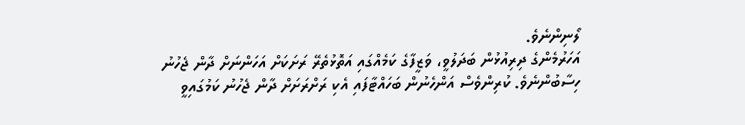ލޯނިންނެވެ.
އަހަރުމެންގެ ދިރިއުޅުން ބަދަލުވީ، ވަޒީފާގެ ކަމެއްގައި އަތޮޅުތެރޭ ރަށަކަށް އަހަންނަށް ދާން ޖެހުނު ހިސާބުންނެވެ. ކުރިންވެސް އަންހެނުން ބަހައްޓާފައި އެކި ރަށްރަށަށް ދާން ޖެހުނު ކަމުގައިވީ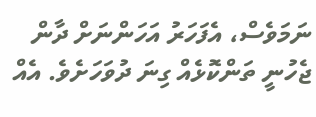ނަމަވެސް، އެފަހަރު އަހަންނަށް ދާން ޖެހުނީ ތަންކޮޅެއް ގިނަ ދުވަހަށެވެ. އެއް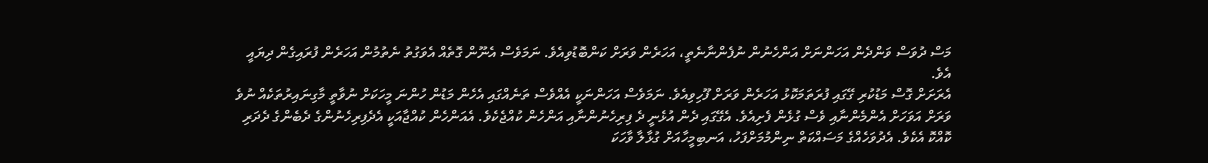މަސް ދުވަސް ވަންދެން އަހަންނަށް އަންހެނުން ނުފެންނާނެތީ، އަހަރެން ވަރަށް ކަންބޮޑުވިއެވެ. ނަމަވެސް އެނޫން ގޮތެއް އެވަގުތު ނެތުމުން އަހަރެން ފުރައިގެން ދިޔައީ އެވެ.
އެރަށަށް ގޮސް މަޑުކުރި ގޭގައި ފުރަތަމަކޮޅު އަހަރެން ވަރަށް ފޫހިވިއެވެ. ނަމަވެސް އަހަންނަކީ އެއްވެސް ތަނެއްގައި އެހެން މަޑުން ހުންނަ މީހަކަށް ނުވާތީ މާގިނައިރުތަކެއް ނުވެ ވަރަށް އަވަހަށް އެންމެންނާއި ވެސް ގުޅެން ފެށިއެވެ. އެގޭގައި ދެން އުޅެނީ ދެ ފިރިހެނުންނާއި އަންހެން ކުއްޖެކެވެ. އެއަންހެން ކުއްޖާއަކީ އެދެފިރިހެނުންގެ ދެބެންގެ ދެދަރި ކޮއްކޮ އެކެވެ. އެދުވަހެއްގެ މަސައްކަތް ނިންމުމަށްފަހު، އަނބިމީހާއަށް ގުޅާލާ ވާހަކަ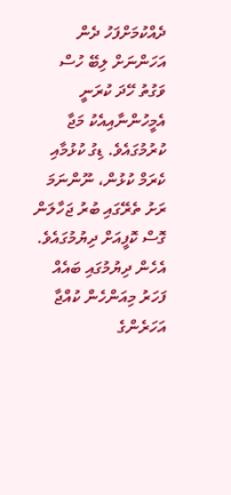ދެއްކުމަށްފަހު ދެން އަހަންނަށް ލިބޭ ހުސް ވަގުތު ހޭދަ ކުރަނީ އެމީހުންނާއިއެކު މަޖާ ކުރުމުގައެވެ. ޑިގު ކުޅުމާއި ކެރަމް ކުޅުން، ނޫންނަމަ ރަށު ތެރޭގައި ބުރު ޖަހާލަން ގޮސް ކޮފީއަށް ދިޔުމުގައެވެ.
އެހެން ދިޔުމުގައި ބައެއް ފަހަރު މިއަންހެން ކުއްޖާ އަހަރެންގެ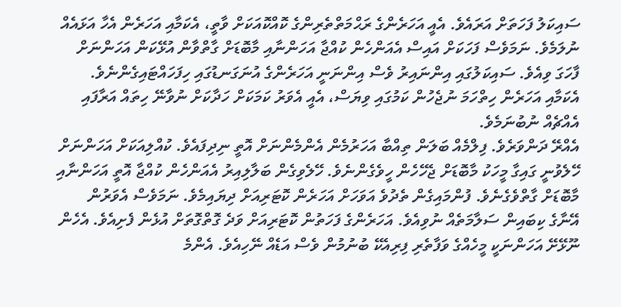ސައިކަލު ފަހަތަށް އަރައެވެ. އެއީ އަހަރެންގެ ރަޙްމަތްތެރިންގެ ކޮއްކޮއަކަށް ވާތީ، އެކަމާއި އަހަރެން އެހާ އަޅައެއް ނުލަމެވެ. ނަމަވެސް ފަހަކަށް އައިސް އެއަންހެން ކުއްޖާ އަހަންނާއި މާބޮޑަށް ގާތްވާން އުޅޭކަން އަހަންނަށް ފާހަގަ ވިއެވެ. ސައިކަލުގައި އިންނައިރު ވެސް އިންނަނީ އަހަރެންގެ އުނަގަނޑުގައި ހިފަހައްޓައިގެންނެވެ. އެކަމާއި އަހަރެން ހިތްހަމަ ނުޖެހުން ކަމުގައި ވިޔަސް، އެއީ އެވަރު ކަމަކަށް ހަދާކަށް ނުވާނޭ ހިތައް އަރާފައި އެއްޗެއް ނުބުނަމެވެ.
އެއްރޭ ދަންވަރެވެ. ފިލްމެއް ބަލަން ތިއްބާ އަހަރުމެން އެންމެންނަށް އޮތީ ނިދިފައެވެ. ކުއްލިއަކަށް އަހަންނަށް ހޭލެވުނީ ގައިގާ މީހަކު މާބޮޑަށް ޖެހޭހެން ހީވެގެންނެވެ. ހޭލެވިގެން ބަލާލިއިރު އެއަންހެން ކުއްޖާ އޮތީ އަހަންނާއި މާބޮޑަށް ގާތްވެގެނެވެ. ފުންމައިގެން ތެދުވެ އަވަހަށް އަހަރެން ކޮޓަރިއަށް ދިޔައިމެވެ. ނަމަވެސް އެވަރުން އޭނާގެ ކިބައިން ސަލާމަތެއް ނުވިއެވެ. އަހަރެންގެ ފަހަތުން ކޮޓަރިއަށް ވަދެ ގޮތްގޮތަށް އުޅެން ފެށިއެވެ. އެހެން ނޫޅޭށޭ އަހަންނަކީ މީހެއްގެ ވަފާތެރި ފިރިއެކޭ ބުނުމުން ވެސް އަޑެއް ނޭހިއެވެ. އެންމެ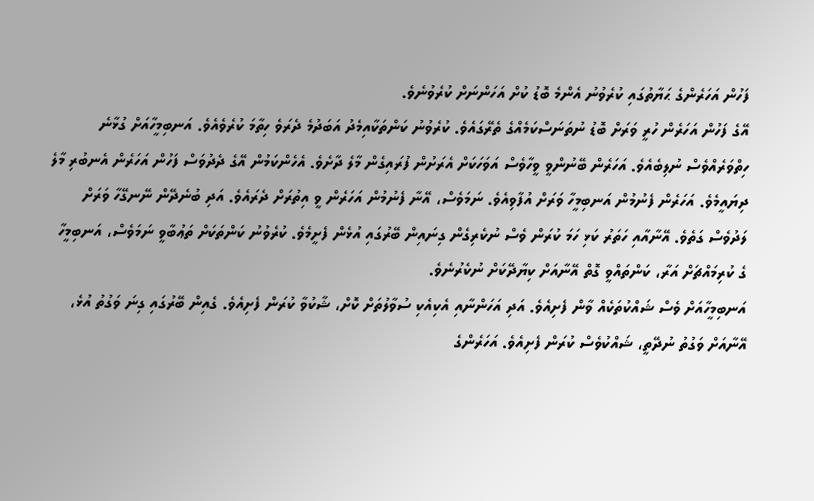ފަހުން އަހަރެންގެ ޙަޔާތުގައި ކުރެވުނު އެންމެ ބޮޑު ކުށް އަހަންނަށް ކުރެވުނެވެ.
އޭގެ ފަހުން އަހަރެން ހުރީ ވަރަށް ބޮޑު ނުތަނަސްކަމެއްގެ ތެރޭގައެވެ. ކުރެވުނު ކަންތަކާއިމެދު އަބަދުމެ ދެރަވެ ހިތާމަ ކުރެވެއެވެ. އަނބިމީހާއަށް ގުޅާނެ ހިތްވަރެއްވެސް ނުލިބެއެވެ. އަހަރެން ބޭނުންވީ ވީހާވެސް އަވަހަކަށް އެރަށުން ފުރައިގެން މާލެ ދާށެވެ. އެހެންކަމުން އޭގެ ދެދުވަސް ފަހުން އަހަރެން އެނބުރި މާލެ ދިޔައީމެވެ. އަހަރެން ފެނުމުން އަނބިމީހާ ވަރަށް އުފާވިއެވެ. ނަމަވެސް، އޭނާ ފެނުމުން އަހަރެން ވީ އިތުރަށް ދެރައެވެ. އަދި ބުނެދޭން ނޭނގޭހާ ވަރަށް ލަދުވެސް ގަތެވެ. އޭނާއާއި ހަތަރު ކަޅި ހަމަ ކުރަން ވެސް ނުކެރިގެން ގިނައިން ބޭރުގައި އުޅެން ފެށީމެވެ. ކުރެވުނު ކަންތަކަށް ތަޢުބާވީ ނަމަވެސް، އަނބިމީހާ ގެ ކުރިމައްޗަށް އަރާ، ކަންތައްވީ ގޮތް އޭނާއަށް ކިޔާދޭކަށް ނުކެރުނެވެ.
އަނބިމީހާއަށް ވެސް ޝައްކުތަކެއް ވާން ފެށިއެވެ. އަދި އަހަންނާއި އެކިއެކި ސުވާލުތަށް ކޮށް، ޝާކުވާ ކުރަން ފެށިއެވެ. ގެއިން ބޭރުގައި ގިނަ ވަގުތު އުޅެ، އޭނާއަށް ވަގުތު ނުދޭތީ، ޝައްކުވެސް ކުރަން ފެށިއެވެ. އަހަރެންގެ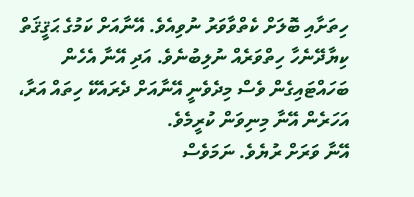ހިތަށާއި ބޮލަށް ކެތްވާވަރު ނުވިއެވެ. އޭނާއަށް ކަމުގެ ޙަޤީޤަތް ކިޔާދޭނެހާ ހިތްވަރެއް ނުލިބުނެވެ. އަދި އޭނާ އެހެން ބަހައްޓައިގެން ވެސް މިދެވެނީ އޭނާއަށް ދެރައެކޭ ހިތައް އަރާ، އަހަރެން އޭނާ މިނިވަން ކުރީމެވެ.
އޭނާ ވަރަށް ރުޔެވެ. ނަމަވެސް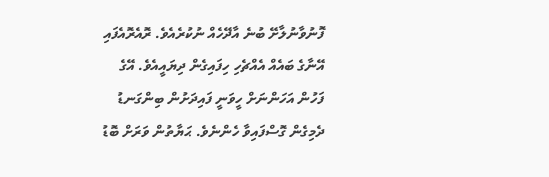ފޮނުވާނުލާށޭ ބުނެ އާދޭހެއް ނުކުރެއެވެ. ރޮއެރޮއެފައި އޭނާގެ ބައެއް އެއްޗެހި ހިފައިގެން ދިޔައީއެވެ. އޭގެ ފަހުން އަހަންނަށް ހީވަނީ ފައިދަށުން ބިންގަނޑު ދެމިގެން ގޮސްފައިވާ ހެންނެވެ. ޙަޔާތުން ވަރަށް ބޮޑު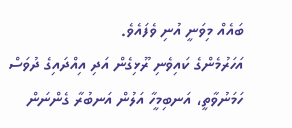ބައެއް މިވަނީ އުނި ވެފައެވެ.
އަހަރުމެންގެ ކައިވެނި ރޫޅިގެން އަދި އިއްދައިގެ ދުވަސް ހަމަނުވާތީ، އަނބިމީހާ އަލުން އަނބުރާ ގެންނަން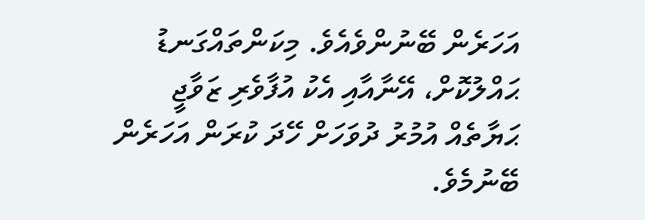އަހަރެން ބޭނުންވެއެވެ. މިކަންތައްގަނޑު ޙައްލުކޮށް، އޭނާއާއި އެކު އުފާވެރި ޒަވާޖީ ޙަޔާތެއް އުމުރު ދުވަހަށް ހޭދަ ކުރަން އަހަރެން ބޭނުމެވެ.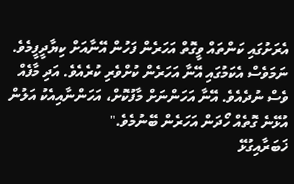އެރަށުގައި ކަންތައް ވީގޮތް އަހަރެން ފަހުން އޭނާއަށް ކިޔާދީފީމެވެ. ނަމަވެސް އެކަމުގައި އޭނާ އަހަރެން ކުށްވެރި ކުރެއެވެ. އަދި މާފެއް ވެސް ނުދެއެވެ. އޭނާ އަހަންނަށް މާފުކޮށް، އަހަންނާއިއެކު އަލުން އުޅޭނެ ގޮތެއް ހޯދަން އަހަރެން ބޭނުމެވެ."
ޚަބަރާއިގުޅޭ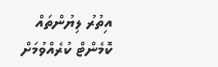އިތުރު ލިޔުންތައް
ކޮމެންޓް ކުރެއްވުމަށް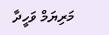މަރިޔަމް ވަހީދާ